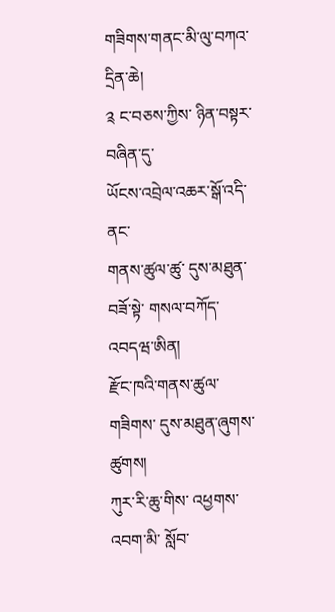གཟིགས་གནང་མི་ལུ་བཀའ་དྲིན་ཆེ།
༉ ང་བཅས་ཀྱིས་ ཉིན་བསྟར་བཞིན་དུ་
ཡོངས་འབྲེལ་འཆར་སྒོ་འདི་ནང་
གནས་ཚུལ་ཚུ་ དུས་མཐུན་བཟོ་སྟེ་ གསལ་བཀོད་འབདཝ་ཨིན།
རྫོང་ཁའི་གནས་ཚུལ་གཟིགས་ དུས་མཐུན་ཞུགས་ཚུགས།
ཀུར་རི་ཆུ་གིས་ འཕྱགས་འབག་མི་ སློབ་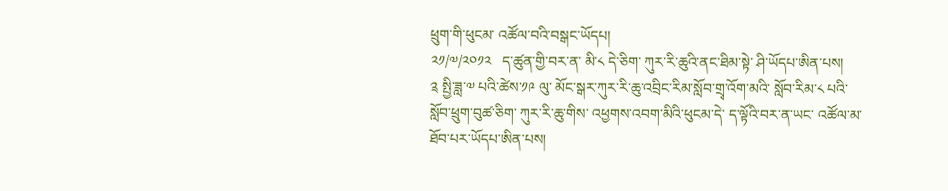ཕྲུག་གི་ཕུངམ་ འཚོལ་བའི་བསྒང་ཡོདཔ།
༢༡/༧/༢༠༡༢   ད་ཚུན་གྱི་བར་ན་ མི་༨ དེ་ཅིག་ ཀུར་རི་ཆུའི་ནང་ཐིམ་སྟེ་ ཤི་ཡོདཔ་ཨིན་པས།
༉ སྤྱི་ཟླ་༧ པའི་ཚེས་༡༩ ལུ་ མོང་སྒར་ཀུར་རི་ཆུ་འབྲིང་རིམ་སློབ་གྲྭ་འོག་མའི་ སློབ་རིམ་༨ པའི་ སློབ་ཕྲུག་བུཚ་ཅིག་ ཀུར་རི་ཆུ་གིས་ འཕྱགས་འབག་མིའི་ཕུངམ་དེ་ ད་ལྟོའི་བར་ན་ཡང་ འཚོལ་མ་ཐོབ་པར་ཡོདཔ་ཨིན་པས།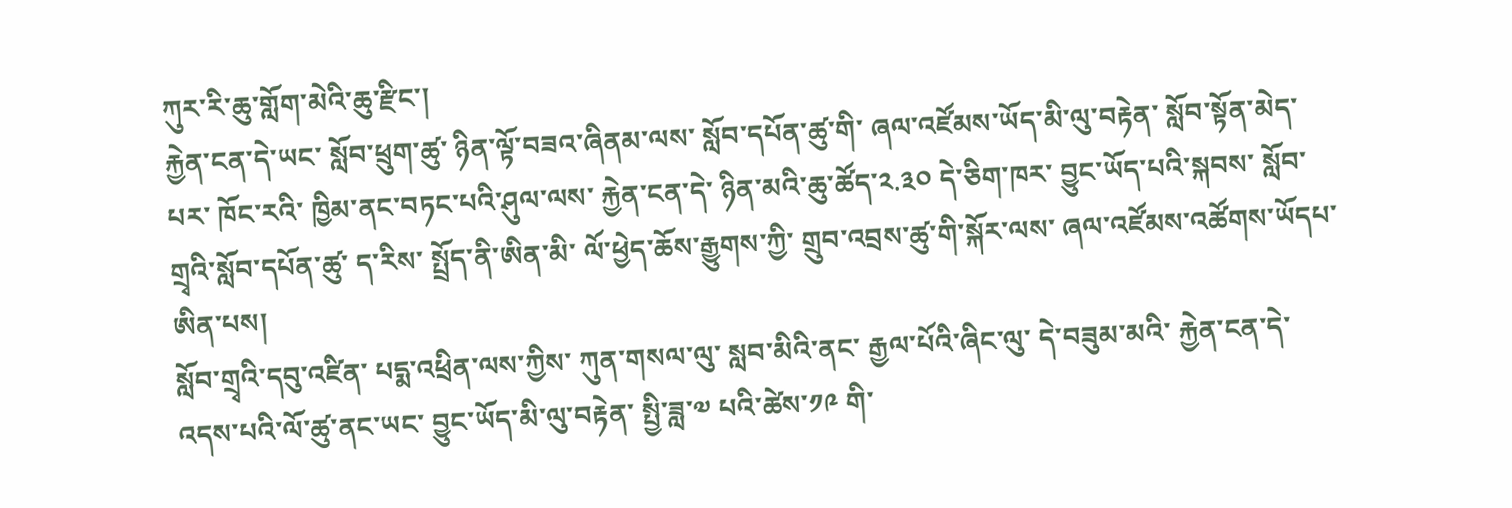ཀུར་རི་ཆུ་གློག་མེའི་ཆུ་རྫིང་།
རྐྱེན་ངན་དེ་ཡང་ སློབ་ཕྲུག་ཚུ་ ཉིན་ལྟོ་བཟའ་ཞིནམ་ལས་ སློབ་དཔོན་ཚུ་གི་ ཞལ་འཛོམས་ཡོད་མི་ལུ་བརྟེན་ སློབ་སྟོན་མེད་པར་ ཁོང་རའི་ ཁྱིམ་ནང་བཏང་པའི་ཤུལ་ལས་ རྐྱེན་ངན་དེ་ ཉིན་མའི་ཆུ་ཚོད་༢.༣༠ དེ་ཅིག་ཁར་ བྱུང་ཡོད་པའི་སྐབས་ སློབ་གྲྭའི་སློབ་དཔོན་ཚུ་ ད་རིས་ སྤྲོད་ནི་ཨིན་མི་ ལོ་ཕྱེད་ཆོས་རྒྱུགས་ཀྱི་ གྲུབ་འབྲས་ཚུ་གི་སྐོར་ལས་ ཞལ་འཛོམས་འཚོགས་ཡོདཔ་ཨིན་པས།
སློབ་གྲྭའི་དབུ་འཛིན་ པདྨ་འཕྲིན་ལས་ཀྱིས་ ཀུན་གསལ་ལུ་ སླབ་མིའི་ནང་ རྒྱལ་པོའི་ཞིང་ལུ་ དེ་བཟུམ་མའི་ རྐྱེན་ངན་དེ་ འདས་པའི་ལོ་ཚུ་ནང་ཡང་ བྱུང་ཡོད་མི་ལུ་བརྟེན་ སྤྱི་ཟླ་༧ པའི་ཚེས་༡༩ གི་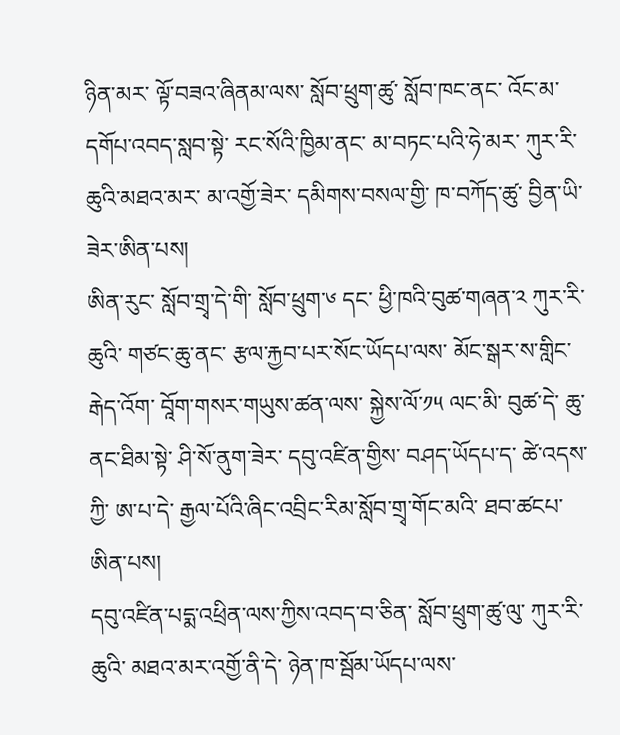ཉིན་མར་ ལྟོ་བཟའ་ཞིནམ་ལས་ སློབ་ཕྲུག་ཚུ་ སློབ་ཁང་ནང་ འོང་མ་དགོཔ་འབད་སླབ་སྟེ་ རང་སོའི་ཁྱིམ་ནང་ མ་བཏང་པའི་ཧེ་མར་ ཀུར་རི་ཆུའི་མཐའ་མར་ མ་འགྱོ་ཟེར་ དམིགས་བསལ་གྱི་ ཁ་བཀོད་ཚུ་ བྱིན་ཡི་ཟེར་ཨིན་པས།
ཨིན་རུང་ སློབ་གྲྭ་དེ་གི་ སློབ་ཕྲུག་༦ དང་ ཕྱི་ཁའི་བུཚ་གཞན་༢ ཀུར་རི་ཆུའི་ གཙང་ཆུ་ནང་ རྩལ་རྐྱབ་པར་སོང་ཡོདཔ་ལས་ མོང་སྒར་ས་གླིང་རྒེད་འོག་ བཱོག་གསར་གཡུས་ཚན་ལས་ སྐྱེས་ལོ་༡༥ ལང་མི་ བུཚ་དེ་ ཆུ་ནང་ཐིམ་སྟེ་ ཤི་སོ་ནུག་ཟེར་ དབུ་འཛིན་གྱིས་ བཤད་ཡོདཔ་ད་ ཚེ་འདས་ཀྱི་ ཨ་པ་དེ་ རྒྱལ་པོའི་ཞིང་འབྲིང་རིམ་སློབ་གྲྭ་གོང་མའི་ ཐབ་ཚངཔ་ཨིན་པས།
དབུ་འཛིན་པདྨ་འཕྲིན་ལས་ཀྱིས་འབད་བ་ཅིན་ སློབ་ཕྲུག་ཚུ་ལུ་ ཀུར་རི་ཆུའི་ མཐའ་མར་འགྱོ་ནི་དེ་ ཉེན་ཁ་སྦོམ་ཡོདཔ་ལས་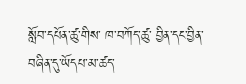སློབ་དཔོན་ཚུ་གིས་ ཁ་བཀོད་ཚུ་ བྱིན་དང་བྱིན་བཞིན་དུ་ཡོདཔ་མ་ཚད་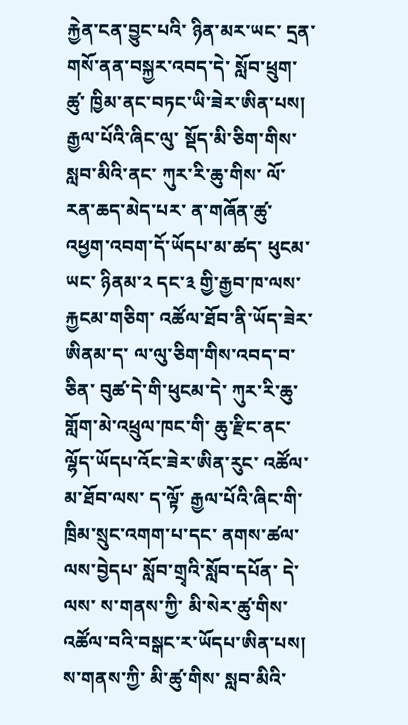རྐྱེན་ངན་བྱུང་པའི་ ཉིན་མར་ཡང་ དྲན་གསོ་ནན་བསྐྱར་འབད་དེ་ སློབ་ཕྲུག་ཚུ་ ཁྱིམ་ནང་བཏང་ཡི་ཟེར་ཨིན་པས།
རྒྱལ་པོའི་ཞིང་ལུ་ སྡོད་མི་ཅིག་གིས་ སླབ་མིའི་ནང་ ཀུར་རི་ཆུ་གིས་ ལོ་རན་ཆད་མེད་པར་ ན་གཞོན་ཚུ་ འཕྱག་འབག་དོ་ཡོདཔ་མ་ཚད་ ཕུངམ་ཡང་ ཉིནམ་༢ དང་༣ གྱི་རྒྱབ་ཁ་ལས་རྐྱངམ་གཅིག་ འཚོལ་ཐོབ་ནི་ཡོད་ཟེར་ཨིནམ་ད་ ལ་ལུ་ཅིག་གིས་འབད་བ་ཅིན་ བུཚ་དེ་གི་ཕུངམ་དེ་ ཀུར་རི་ཆུ་གློག་མེ་འཕྲུལ་ཁང་གི་ ཆུ་རྫིང་ནང་ ལྷོད་ཡོདཔ་འོང་ཟེར་ཨིན་རུང་ འཚོལ་མ་ཐོབ་ལས་ ད་ལྟོ་ རྒྱལ་པོའི་ཞིང་གི་ ཁྲིམ་སྲུང་འགག་པ་དང་ ནགས་ཚལ་ལས་བྱེདཔ་ སློབ་གྲྭའི་སློབ་དཔོན་ དེ་ལས་ ས་གནས་ཀྱི་ མི་སེར་ཚུ་གིས་ འཚོལ་བའི་བསྒང་ར་ཡོདཔ་ཨིན་པས།
ས་གནས་ཀྱི་ མི་ཚུ་གིས་ སླབ་མིའི་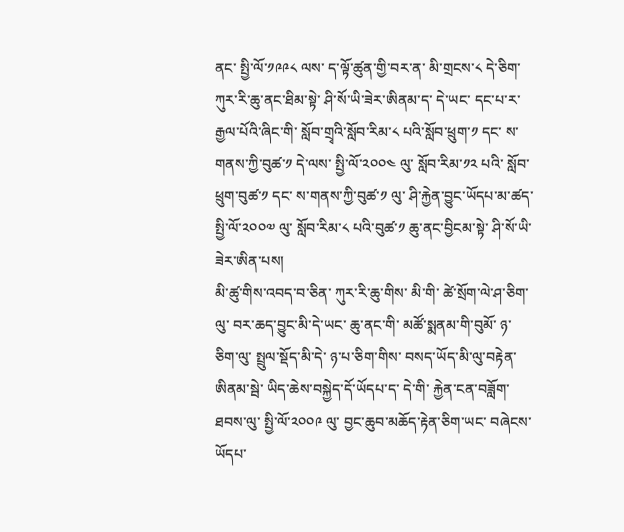ནང་ སྤྱི་ལོ་༡༩༩༨ ལས་ ད་ལྟོ་ཚུན་གྱི་བར་ན་ མི་གྲངས་༨ དེ་ཅིག་ ཀུར་རི་ཆུ་ནང་ཐིམ་སྟེ་ ཤི་སོ་ཡི་ཟེར་ཨིནམ་ད་ དེ་ཡང་ དང་པ་ར་ རྒྱལ་པོའི་ཞིང་གི་ སློབ་གྲྭའི་སློབ་རིམ་༨ པའི་སློབ་ཕྲུག་༡ དང་ ས་གནས་ཀྱི་བུཚ་༡ དེ་ལས་ སྤྱི་ལོ་༢༠༠༤ ལུ་ སློབ་རིམ་༡༢ པའི་ སློབ་ཕྲུག་བུཚ་༡ དང་ ས་གནས་ཀྱི་བུཚ་༡ ལུ་ ཤི་རྐྱེན་བྱུང་ཡོདཔ་མ་ཚད་ སྤྱི་ལོ་༢༠༠༧ ལུ་ སློབ་རིམ་༨ པའི་བུཚ་༡ ཆུ་ནང་བྱིངམ་སྟེ་ ཤི་སོ་ཡི་ཟེར་ཨིན་པས།
མི་ཚུ་གིས་འབད་བ་ཅིན་ ཀུར་རི་ཆུ་གིས་ མི་གི་ ཚེ་སྲོག་ལེ་ཤ་ཅིག་ལུ་ བར་ཆད་བྱུང་མི་དེ་ཡང་ ཆུ་ནང་གི་ མཚོ་སྨནམ་གི་བུམོ་ ཉ་ཅིག་ལུ་ སྤྲུལ་སྡོད་མི་དེ་ ཉ་པ་ཅིག་གིས་ བསད་ཡོད་མི་ལུ་བརྟེན་ཨིནམ་སྦེ་ ཡིད་ཆེས་བསྐྱེད་དོ་ཡོདཔ་ད་ དེ་གི་ རྐྱེན་ངན་བཟློག་ཐབས་ལུ་ སྤྱི་ལོ་༢༠༠༩ ལུ་ བྱང་ཆུབ་མཆོད་རྟེན་ཅིག་ཡང་ བཞེངས་ཡོདཔ་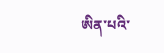ཨིན་པའི་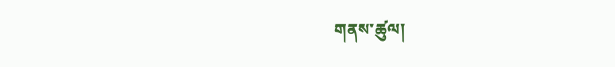གནས་ཚུལ།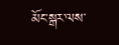མོང་སྒར་ལས་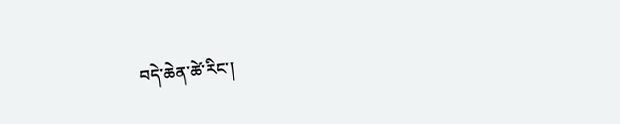བདེ་ཆེན་ཚེ་རིང་།